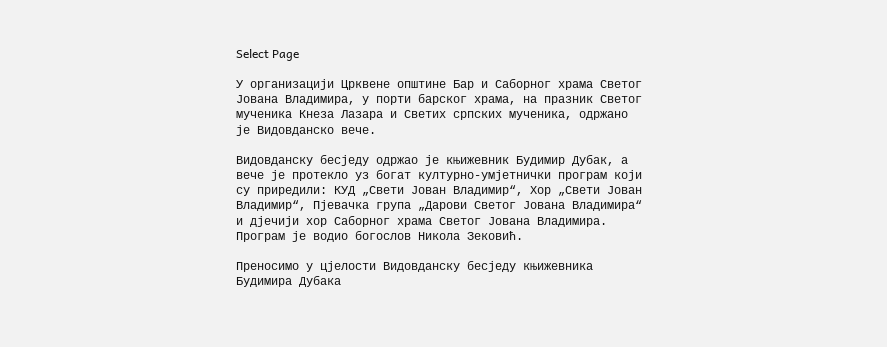Select Page

У организацији Црквене општине Бар и Саборног храма Светог Јована Владимира, у порти барског храма, на празник Светог мученика Кнеза Лазара и Светих српских мученика, одржано је Видовданско вече.

Видовданску бесједу одржао је књижевник Будимир Дубак, а вече је протекло уз богат културно-умјетнички програм који су приредили: КУД „Свети Јован Владимир“, Хор „Свети Јован Владимир“, Пјевачка група „Дарови Светог Јована Владимира“ и дјечији хор Саборног храма Светог Јована Владимира. Програм је водио богослов Никола Зековић.

Преносимо у цјелости Видовданску бесједу књижевника Будимира Дубака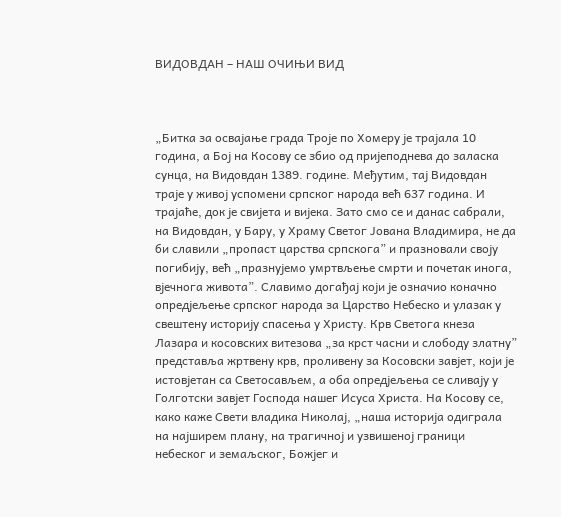ВИДОВДАН – НАШ ОЧИЊИ ВИД



„Битка за освајање града Троје по Хомеру је трајала 10 година, а Бој на Косову се збио од пријеподнева до заласка сунца, на Видовдан 1389. године. Међутим, тај Видовдан траје у живој успомени српског народа већ 637 година. И трајаће, док је свијета и вијека. Зато смо се и данас сабрали, на Видовдан, у Бару, у Храму Светог Јована Владимира, не да би славили „пропаст царства српскога” и празновали своју погибију, већ „празнујемо умртвљење смрти и почетак инога, вјечнога живота”. Славимо догађај који је означио коначно опредјељење српског народа за Царство Небеско и улазак у свештену историју спасења у Христу. Крв Светога кнеза Лазара и косовских витезова „за крст часни и слободу златну” представља жртвену крв, проливену за Косовски завјет, који је истовјетан са Светосављем, а оба опредјељења се сливају у Голготски завјет Господа нашег Исуса Христа. На Косову се, како каже Свети владика Николај, „наша историја одиграла на најширем плану, на трагичној и узвишеној граници небеског и земаљског, Божјег и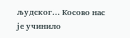људског… Косово нас је учинило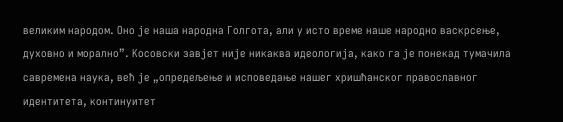великим народом. Оно је наша народна Голгота, али у исто време наше народно васкрсење, духовно и морално”. Косовски завјет није никаква идеологија, како га је понекад тумачила савремена наука, већ је „опредељење и исповедање нашег хришћанског православног идентитета, континуитет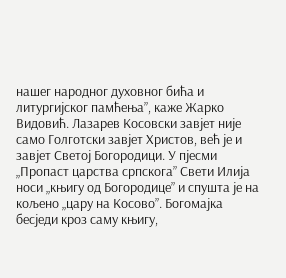нашег народног духовног бића и литургијског памћења”, каже Жарко Видовић. Лазарев Косовски завјет није само Голготски завјет Христов, већ је и завјет Светој Богородици. У пјесми „Пропаст царства српскога” Свети Илија носи „књигу од Богородице” и спушта је на кољено „цару на Косово”. Богомајка бесједи кроз саму књигу,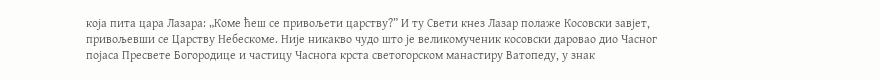која пита цара Лазара: „Коме ћеш се привољети царству?” И ту Свети кнез Лазар полаже Косовски завјет, привољевши се Царству Небескоме. Није никакво чудо што је великомученик косовски даровао дио Часног појаса Пресвете Богородице и частицу Часнога крста светогорском манастиру Ватопеду, у знак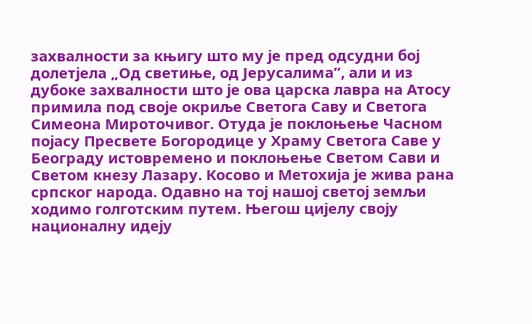захвалности за књигу што му је пред одсудни бој долетјела „Од светиње, од Јерусалима”, али и из дубоке захвалности што је ова царска лавра на Атосу примила под своје окриље Светога Саву и Светога Симеона Мироточивог. Отуда је поклоњење Часном појасу Пресвете Богородице у Храму Светога Саве у Београду истовремено и поклоњење Светом Сави и Светом кнезу Лазару. Косово и Метохија је жива рана српског народа. Одавно на тој нашој светој земљи ходимо голготским путем. Његош цијелу своју националну идеју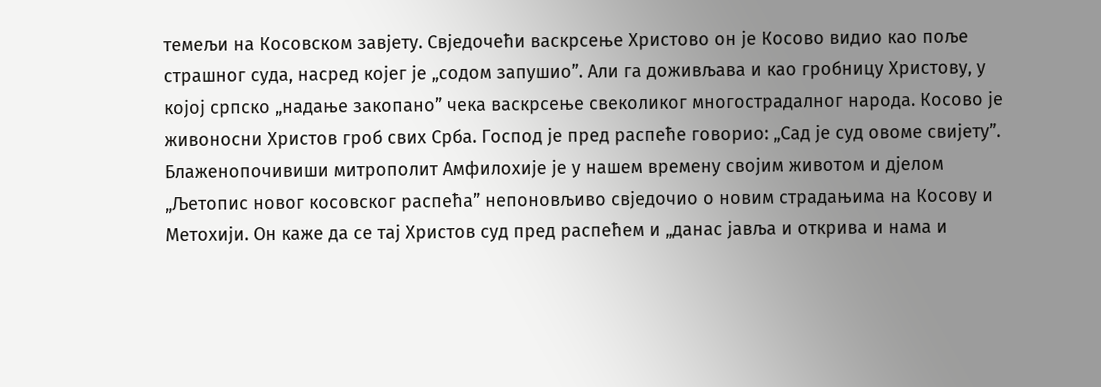темељи на Косовском завјету. Свједочећи васкрсење Христово он је Косово видио као поље страшног суда, насред којег је „содом запушио”. Али га доживљава и као гробницу Христову, у којој српско „надање закопано” чека васкрсење свеколиког многострадалног народа. Косово је живоносни Христов гроб свих Срба. Господ је пред распеће говорио: „Сад је суд овоме свијету”. Блаженопочивиши митрополит Амфилохије је у нашем времену својим животом и дјелом „Љетопис новог косовског распећа” непоновљиво свједочио о новим страдањима на Косову и Метохији. Он каже да се тај Христов суд пред распећем и „данас јавља и открива и нама и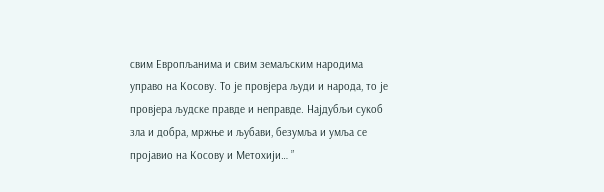свим Европљанима и свим земаљским народима управо на Косову. То је провјера људи и народа, то је провјера људске правде и неправде. Најдубљи сукоб зла и добра, мржње и љубави, безумља и умља се пројавио на Косову и Метохији… ”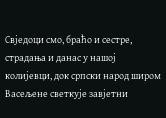Свједоци смо, браћо и сестре, страдања и данас у нашој колијевци, док српски народ широм Васељене светкује завјетни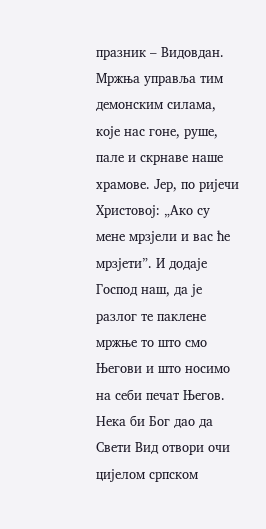празник – Видовдан. Мржња управља тим демонским силама, које нас гоне, руше, пале и скрнаве наше храмове. Јер, по ријечи Христовој: „Ако су мене мрзјели и вас ће мрзјети”. И додаје Господ наш, да је разлог те паклене мржње то што смо Његови и што носимо на себи печат Његов. Нека би Бог дао да Свети Вид отвори очи цијелом српском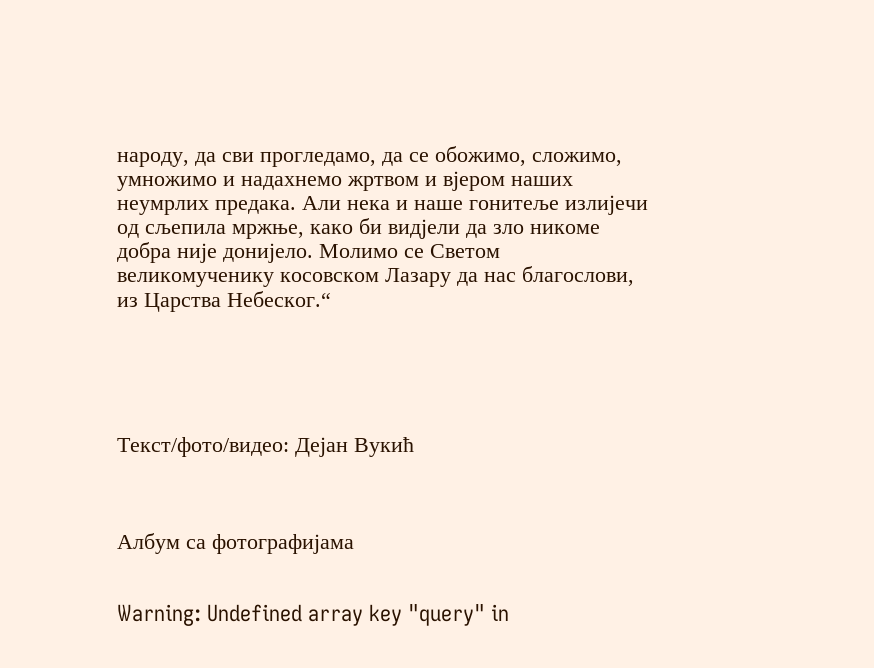народу, да сви прогледамо, да се обожимо, сложимо, умножимо и надахнемо жртвом и вјером наших неумрлих предака. Али нека и наше гонитеље излијечи од сљепила мржње, како би видјели да зло никоме добра није донијело. Молимо се Светом великомученику косовском Лазару да нас благослови, из Царства Небеског.“





Текст/фото/видео: Дејан Вукић



Албум са фотографијама


Warning: Undefined array key "query" in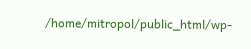/home/mitropol/public_html/wp-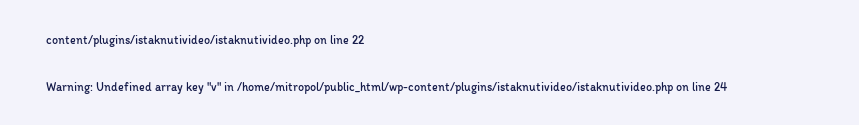content/plugins/istaknutivideo/istaknutivideo.php on line 22

Warning: Undefined array key "v" in /home/mitropol/public_html/wp-content/plugins/istaknutivideo/istaknutivideo.php on line 24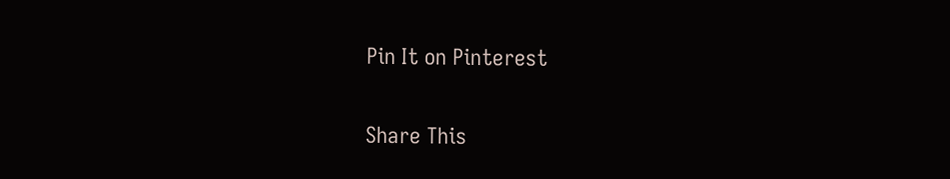Pin It on Pinterest

Share This